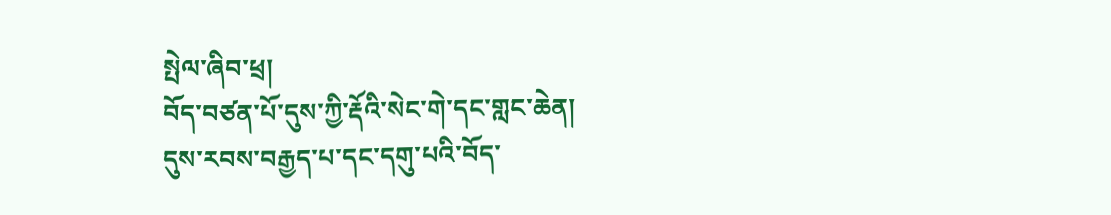སྤེལ་ཞིབ་ཕྲ།
བོད་བཙན་པོ་དུས་ཀྱི་རྡོའི་སེང་གེ་དང་གླང་ཆེན།
དུས་རབས་བརྒྱད་པ་དང་དགུ་པའི་བོད་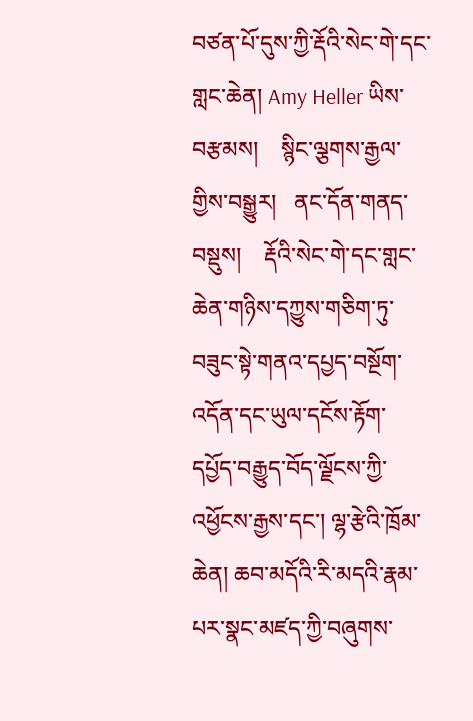བཙན་པོ་དུས་ཀྱི་རྡོའི་སེང་གེ་དང་གླང་ཆེན། Amy Heller ཡིས་བརྩམས།    སྙིང་ལྕགས་རྒྱལ་གྱིས་བསྒྱུར།   ནང་དོན་གནད་བསྡུས།    རྡོའི་སེང་གེ་དང་གླང་ཆེན་གཉིས་དཀྱུས་གཅིག་ཏུ་བཟུང་སྟེ་གནའ་དཔྱད་བསྔོག་འདོན་དང་ཡུལ་དངོས་རྟོག་དཔྱོད་བརྒྱུད་བོད་ལྗོངས་ཀྱི་འཕྱོངས་རྒྱས་དང་། ལྷ་རྩེའི་ཁྲོམ་ཆེན། ཆབ་མདོའི་རི་མདའི་རྣམ་པར་སྣང་མཛད་ཀྱི་བཞུགས་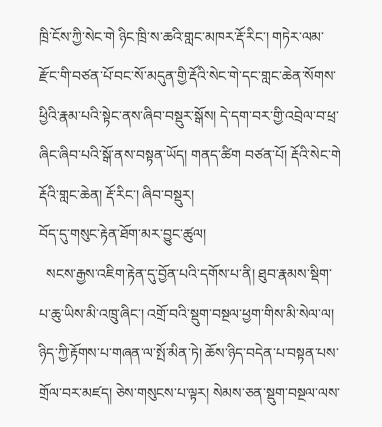ཁྲི་ངོས་ཀྱི་སེང་གེ ཉིང་ཁྲི་ས་ཆའི་གླང་མཁར་རྡོ་རིང་། གཏེར་ལམ་རྫོང་གི་བཙན་པོ་བང་སོ་མདུན་གྱི་རྡོའི་སེང་གེ་དང་གླང་ཆེན་སོགས་ཕྱིའི་རྣམ་པའི་སྟེང་ནས་ཞིབ་བསྡུར་སྒོས། དེ་དག་བར་གྱི་འབྲེལ་བ་ཕྲ་ཞིང་ཞིབ་པའི་སྒོ་ནས་བསྟན་ཡོད། གནད་ཚིག བཙན་པོ། རྡོའི་སེང་གེ རྡོའི་གླང་ཆེན། རྡོ་རིང་། ཞིབ་བསྡུར།
བོད་དུ་གསུང་རྟེན་ཐོག་མར་བྱུང་ཚུལ།
  སངས་རྒྱས་འཇིག་རྟེན་དུ་བྱོན་པའི་དགོས་པ་ནི། ཐུབ་རྣམས་སྡིག་པ་ཆུ་ཡིས་མི་འཁྲུ་ཞིང་། འགྲོ་བའི་སྡུག་བསྔལ་ཕྱག་གིས་མི་སེལ་ལ། ཉིད་ཀྱི་རྟོགས་པ་གཞན་ལ་སྤོ་མིན་ཏེ། ཆོས་ཉིད་བདེན་པ་བསྟན་པས་གྲོལ་བར་མཛད། ཅེས་གསུངས་པ་ལྟར། སེམས་ཅན་སྡུག་བསྔལ་ལས་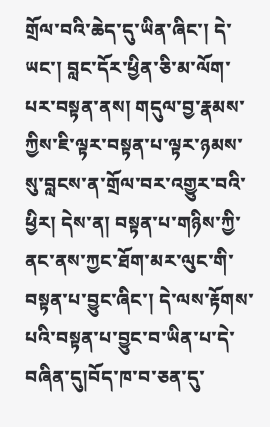གྲོལ་བའི་ཆེད་དུ་ཡིན་ཞིང་། དེ་ཡང་། བླང་དོར་ཕྱིན་ཅི་མ་ལོག་པར་བསྟན་ནས། གདུལ་བྱ་རྣམས་ཀྱིས་ཇི་ལྟར་བསྟན་པ་ལྟར་ཉམས་སུ་བླངས་ན་གྲོལ་བར་འགྱུར་བའི་ཕྱིར། དེས་ན། བསྟན་པ་གཉིས་ཀྱི་ནང་ནས་ཀྱང་ཐོག་མར་ལུང་གི་བསྟན་པ་བྱུང་ཞིང་། དེ་ལས་རྟོགས་པའི་བསྟན་པ་བྱུང་བ་ཡིན་པ་དེ་བཞིན་དུ།བོད་ཁ་བ་ཅན་དུ་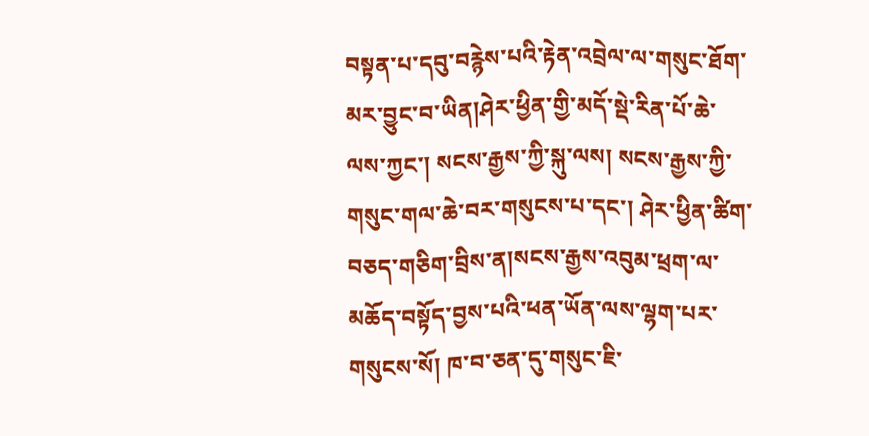བསྟན་པ་དབུ་བརྙེས་པའི་རྟེན་འབྲེལ་ལ་གསུང་ཐོག་མར་བྱུང་བ་ཡིན།ཤེར་ཕྱིན་གྱི་མདོ་སྡེ་རིན་པོ་ཆེ་ལས་ཀྱང་། སངས་རྒྱས་ཀྱི་སྐུ་ལས། སངས་རྒྱས་ཀྱི་གསུང་གལ་ཆེ་བར་གསུངས་པ་དང་། ཤེར་ཕྱིན་ཚིག་བཅད་གཅིག་བྲིས་ན།སངས་རྒྱས་འབུམ་ཕྲག་ལ་མཆོད་བསྟོད་བྱས་པའི་ཕན་ཡོན་ལས་ལྷག་པར་གསུངས་སོ། ཁ་བ་ཅན་དུ་གསུང་ཇི་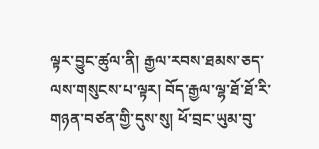ལྟར་བྱུང་ཚུལ་ནི། རྒྱལ་རབས་ཐམས་ཅད་ལས་གསུངས་པ་ལྟར། བོད་རྒྱལ་ལྷ་ཐོ་ཐོ་རི་གཉན་བཙན་གྱི་དུས་སུ། ཕོ་བྲང་ཡུམ་བུ་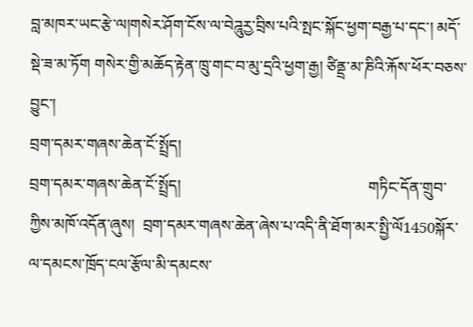བླ་མཁར་ཡང་རྩེ་ལ།གསེར་ཤོག་ངོས་ལ་བེཌཱུརྱ་བྲིས་པའི་སྤང་སྐོང་ཕྱག་བརྒྱ་པ་དང་། མདོ་སྡེ་ཟ་མ་ཏོག གསེར་གྱི་མཆོད་རྟེན་ཁྲུ་གང་བ་མུ་དྲའི་ཕྱག་རྒྱ། ཙིནྡྲ་མ་ཎིའི་རྐོས་ཕོར་བཅས་བྱུང་།
བྲག་དམར་གཞས་ཆེན་ངོ་སྤྲོད།
བྲག་དམར་གཞས་ཆེན་ངོ་སྤྲོད།                                                གཏིང་དོན་གྲུབ་ཀྱིས་མཁོ་འདོན་ཞུས།  བྲག་དམར་གཞས་ཆེན་ཞེས་པ་འདི་ནི་ཐོག་མར་སྤྱི་ལོ1450སྐོར་ལ་དམངས་ཁྲོད་ངལ་རྩོལ་མི་དམངས་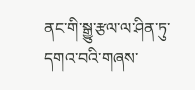ནང་གི་སྒྱུ་རྩལ་ལ་ཤིན་ཏུ་དགའ་བའི་གཞས་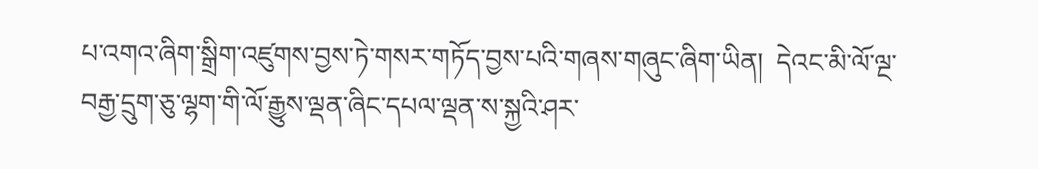པ་འགའ་ཞིག་སྒྲིག་འཛུགས་བྱས་ཏེ་གསར་གཏོད་བྱས་པའི་གཞས་གཞུང་ཞིག་ཡིན།  དེའང་མི་ལོ་ལྔ་བརྒྱ་དྲུག་ཅུ་ལྷག་གི་ལོ་རྒྱུས་ལྡན་ཞིང་དཔལ་ལྡན་ས་སྐྱའི་ཤར་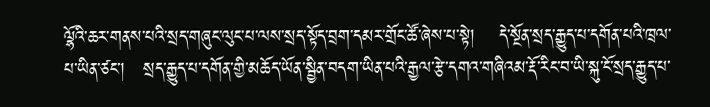ལྷོའི་ཆར་གནས་པའི་སྲད་གཞུང་ལུང་པ་ལས་སྲད་སྟོད་བྲག་དམར་གྲོང་ཚོ་ཞེས་པ་སྟེ།    དེ་སྔོན་སྲད་རྒྱུད་པ་དགོན་པའི་ཁྲལ་པ་ཡིན་ཙང་།   སྲད་རྒྱུད་པ་དགོན་གྱི་མཆོད་ཡོན་སྦྱིན་བདག་ཡིན་པའི་རྒྱལ་རྩེ་དགའ་གཞིའམ་རྡོ་རིང་བ་ཡི་སྐུ་ངོ་སྲད་རྒྱུད་པ་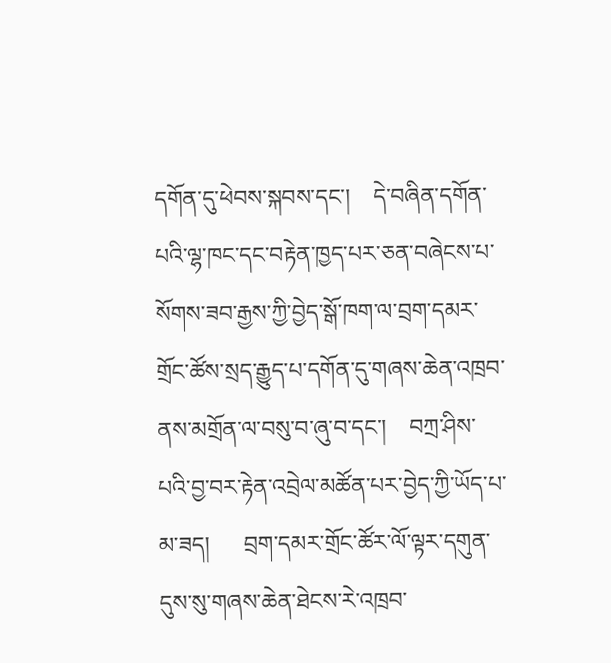དགོན་དུ་ཕེབས་སྐབས་དང་།    དེ་བཞིན་དགོན་པའི་ལྷ་ཁང་དང་བརྟེན་ཁྱད་པར་ཅན་བཞེངས་པ་སོགས་ཟབ་རྒྱས་ཀྱི་བྱེད་སྒོ་ཁག་ལ་བྲག་དམར་གྲོང་ཚོས་སྲད་རྒྱུད་པ་དགོན་དུ་གཞས་ཆེན་འཁྲབ་ནས་མགྲོན་ལ་བསུ་བ་ཞུ་བ་དང་།    བཀྲ་ཤིས་པའི་བྱ་བར་རྟེན་འབྲེལ་མཚོན་པར་བྱེད་ཀྱི་ཡོད་པ་མ་ཟད།      བྲག་དམར་གྲོང་ཚོར་ལོ་ལྟར་དགུན་དུས་སུ་གཞས་ཆེན་ཐེངས་རེ་འཁྲབ་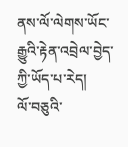ནས་ལོ་ལེགས་ཡོང་རྒྱུའི་རྟེན་འབྲེལ་བྱེད་ཀྱི་ཡོད་པ་རེད།     ལོ་བཅུའི་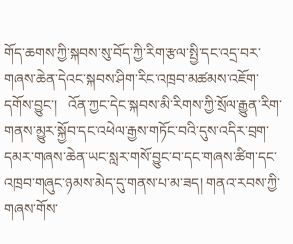གོད་ཆགས་ཀྱི་སྐབས་སུ་བོད་ཀྱི་རིག་རྩལ་སྤྱི་དང་འདྲ་བར་གཞས་ཆེན་དེའང་སྐབས་ཤིག་རིང་འཁྲབ་མཚམས་འཇོག་དགོས་བྱུང་།   འོན་ཀྱང་དེང་སྐབས་མི་རིགས་ཀྱི་སྲོལ་རྒྱུན་རིག་གནས་མྱུར་སྐྱོབ་དང་འཕེལ་རྒྱས་གཏོང་བའི་དུས་འདིར་བྲག་དམར་གཞས་ཆེན་ཡང་སླར་གསོ་བྱུང་བ་དང་གཞས་ཚིག་དང་འཁྲབ་གཞུང་ཉམས་མེད་དུ་གནས་པ་མ་ཟད། གནའ་རབས་ཀྱི་གཞས་གོས་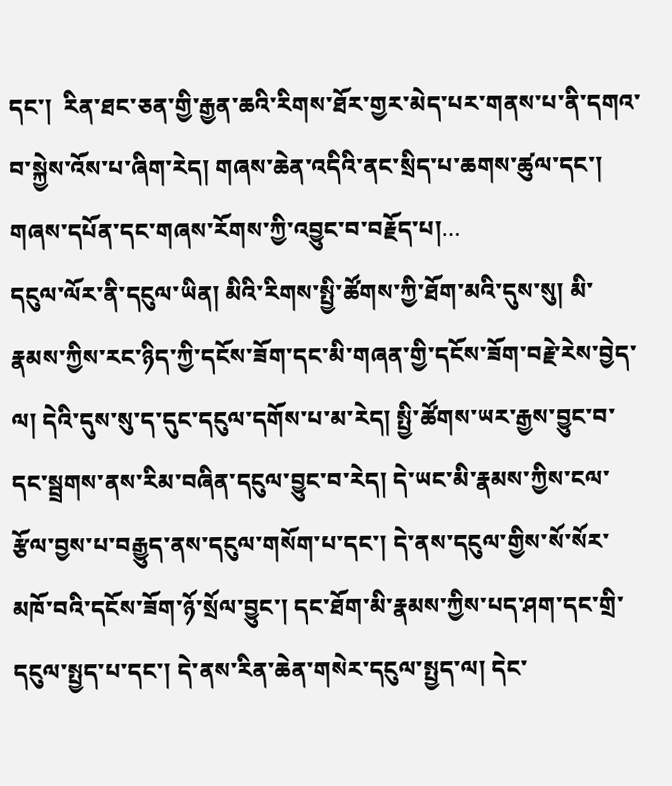དང་།  རིན་ཐང་ཅན་གྱི་རྒྱན་ཆའི་རིགས་ཐོར་གྱར་མེད་པར་གནས་པ་ནི་དགའ་བ་སྐྱེས་འོས་པ་ཞིག་རེད། གཞས་ཆེན་འདིའི་ནང་སྲིད་པ་ཆགས་ཚུལ་དང་།     གཞས་དཔོན་དང་གཞས་རོགས་ཀྱི་འབྱུང་བ་བརྗོད་པ།…
དངུལ་ལོར་ནི་དངུལ་ཡིན། མིའི་རིགས་སྤྱི་ཚོགས་ཀྱི་ཐོག་མའི་དུས་སུ། མི་རྣམས་ཀྱིས་རང་ཉིད་ཀྱི་དངོས་ཟོག་དང་མི་གཞན་གྱི་དངོས་ཟོག་བརྗེ་རེས་བྱེད་ལ། དེའི་དུས་སུ་ད་དུང་དངུལ་དགོས་པ་མ་རེད། སྤྱི་ཚོགས་ཡར་རྒྱས་བྱུང་བ་དང་སྦྲགས་ནས་རིམ་བཞིན་དངུལ་བྱུང་བ་རེད། དེ་ཡང་མི་རྣམས་ཀྱིས་ངལ་རྩོལ་བྱས་པ་བརྒྱུད་ནས་དངུལ་གསོག་པ་དང་། དེ་ནས་དངུལ་གྱིས་སོ་སོར་མཁོ་བའི་དངོས་ཟོག་ཉོ་སྲོལ་བྱུང་། དང་ཐོག་མི་རྣམས་ཀྱིས་པད་ཤག་དང་གྲི་དངུལ་སྤྱད་པ་དང་། དེ་ནས་རིན་ཆེན་གསེར་དངུལ་སྤྱད་ལ། དེང་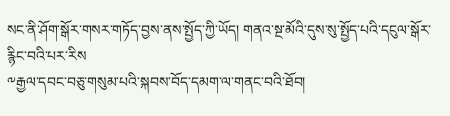སང་ནི་ཤོག་སྒོར་གསར་གཏོད་བྱས་ནས་སྤྱོད་ཀྱི་ཡོད། གནའ་སྔ་མོའི་དུས་སུ་སྤྱོད་པའི་དངུལ་སྒོར་རྙིང་བའི་པར་རིས
༸རྒྱལ་དབང་བཅུ་གསུམ་པའི་སྐབས་བོད་དམག་ལ་གནང་བའི་ཐོབ།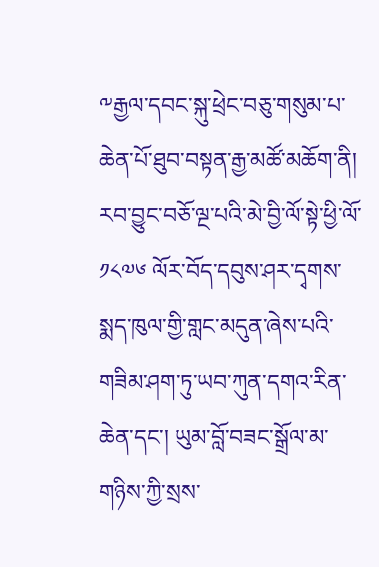༸རྒྱལ་དབང་སྐུ་ཕྲེང་བཅུ་གསུམ་པ་ཆེན་པོ་ཐུབ་བསྟན་རྒྱ་མཚོ་མཆོག་ནི། རབ་བྱུང་བཅོ་ལྔ་པའི་མེ་བྱི་ལོ་སྟེ་ཕྱི་ལོ་ ༡༨༧༦ ལོར་བོད་དབུས་ཤར་དྭགས་སྨད་ཁུལ་གྱི་གླང་མདུན་ཞེས་པའི་གཟིམ་ཤག་ཏུ་ཡབ་ཀུན་དགའ་རིན་ཆེན་དང་། ཡུམ་བློ་བཟང་སྒྲོལ་མ་གཉིས་ཀྱི་སྲས་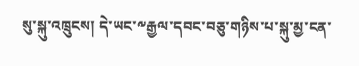སུ་སྐུ་འཁྲུངས། དེ་ཡང་༸རྒྱལ་དབང་བཅུ་གཉིས་པ་སྐུ་མྱ་ངན་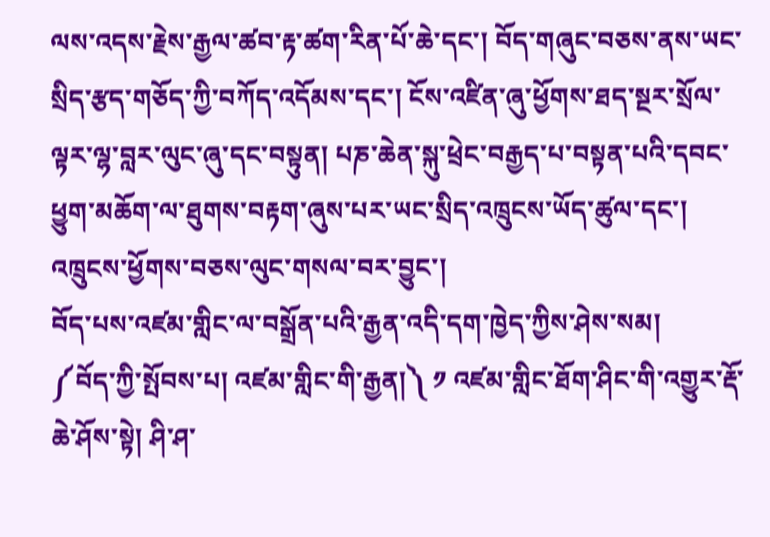ལས་འདས་རྗེས་རྒྱལ་ཚབ་རྟ་ཚག་རིན་པོ་ཆེ་དང་། བོད་གཞུང་བཅས་ནས་ཡང་སྲིད་རྩད་གཅོད་ཀྱི་བཀོད་འདོམས་དང་། ངོས་འཛིན་ཞུ་ཕྱོགས་ཐད་སྔར་སྲོལ་ལྟར་ལྷ་བླར་ལུང་ཞུ་དང་བསྟུན། པཎ་ཆེན་སྐུ་ཕྲེང་བརྒྱད་པ་བསྟན་པའི་དབང་ཕྱུག་མཆོག་ལ་ཐུགས་བརྟག་ཞུས་པར་ཡང་སྲིད་འཁྲུངས་ཡོད་ཚུལ་དང་། འཁྲུངས་ཕྱོགས་བཅས་ལུང་གསལ་བར་བྱུང་།
བོད་པས་འཛམ་གླིང་ལ་བསྒྲོན་པའི་རྒྱན་འདི་དག་ཁྱེད་ཀྱིས་ཤེས་སམ།
༼བོད་ཀྱི་སྤོབས་པ། འཛམ་གླིང་གི་རྒྱན།༽ ༡ འཛམ་གླིང་ཐོག་ཤིང་གི་འགྱུར་རྡོ་ཆེ་ཤོས་སྟེ། ཤི་ཤ་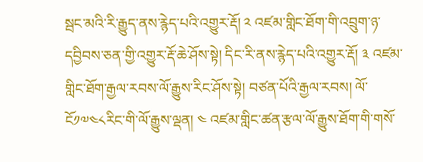སྦང་མའི་རི་རྒྱུད་ནས་རྙེད་པའི་འགྱུར་རྡོ། ༢ འཛམ་གླིང་ཐོག་གི་འབྲུག་ཉ་དབྱིབས་ཅན་གྱི་འགྱུར་རྡོ་ཆེ་ཤོས་སྟེ། དིང་རི་ནས་རྙེད་པའི་འགྱུར་རྡོ། ༣ འཛམ་གླིང་ཐོག་རྒྱལ་རབས་ལོ་རྒྱུས་རིང་ཤོས་སྟེ། བཙན་པོའི་རྒྱལ་རབས། ལོ་ངོ༡༧༤༨རིང་གི་ལོ་རྒྱུས་ལྡན། ༤ འཛམ་གླིང་ཚན་རྩལ་ལོ་རྒྱུས་ཐོག་གི་གསོ་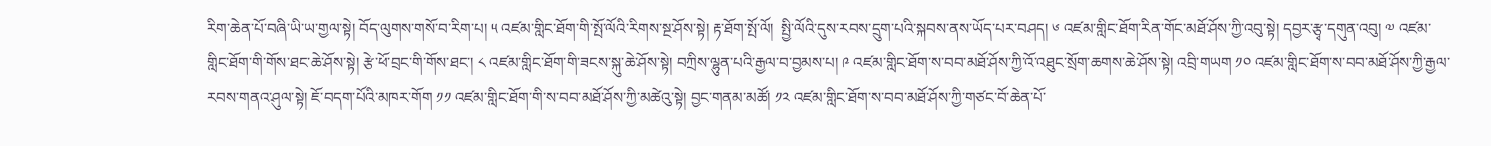རིག་ཆེན་པོ་བཞི་ཡི་ཡ་གྱལ་སྟེ། བོད་ལུགས་གསོ་བ་རིག་པ། ༥ འཛམ་གླིང་ཐོག་གི་སྤོ་ལོའི་རིགས་སྔ་ཤོས་སྟེ། རྟ་ཐོག་སྤོ་ལོ།  སྤྱི་ལོའི་དུས་རབས་དྲུག་པའི་སྐབས་ནས་ཡོད་པར་བཤད། ༦ འཛམ་གླིང་ཐོག་རིན་གོང་མཐོ་ཤོས་ཀྱི་འབུ་སྟེ། དབྱར་རྩྭ་དགུན་འབུ། ༧ འཛམ་གླིང་ཐོག་གི་གོས་ཐང་ཆེ་ཤོས་སྟེ། རྩེ་ཕོ་བྲང་གི་གོས་ཐང་། ༨ འཛམ་གླིང་ཐོག་གི་ཟངས་སྐུ་ཆེ་ཤོས་སྟེ། བཀྲིས་ལྷུན་པའི་རྒྱལ་བ་བྱམས་པ། ༩ འཛམ་གླིང་ཐོག་ས་བབ་མཐོ་ཤོས་ཀྱི་འོ་འཐུང་སྲོག་ཆགས་ཆེ་ཤོས་སྟེ། འབྲི་གཡག ༡༠ འཛམ་གླིང་ཐོག་ས་བབ་མཐོ་ཤོས་ཀྱི་རྒྱལ་རབས་གནའ་ཤུལ་སྟེ། ཇོ་བདག་པོའི་མཁར་གོག ༡༡ འཛམ་གླིང་ཐོག་གི་ས་བབ་མཐོ་ཤོས་ཀྱི་མཚེའུ་སྟེ། བྱང་གནམ་མཚོ། ༡༢ འཛམ་གླིང་ཐོག་ས་བབ་མཐོ་ཤོས་ཀྱི་གཙང་བོ་ཆེན་པོ་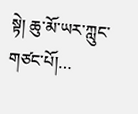སྟེ། ཆུ་མོ་ཡར་ཀླུང་གཙང་པོ།…